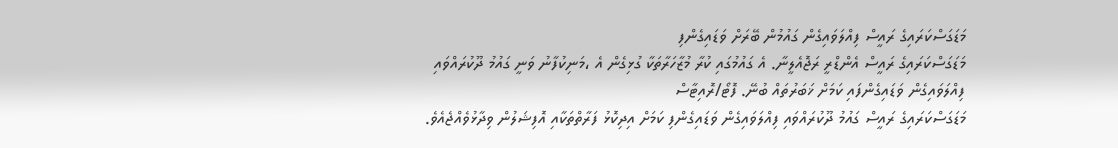މަޑަގަސްކަރައިގެ ރައީސް ފިއްލަވައިގެން ގައުމުން ބޭރަށް ވަޑައިގެންފި
މަޑަގަސްކަރައިގެ ރައީސް އެންޑްރީ ރަޖޮއެލީނާ. އެ ގައުމުގައި ކުރާ މުޒާހަރާތަކާ ގުޅިގެން އެ ،މަނިކުފާނު ވަނީ ގައުމު ދޫކުރައްވައި ފިއްލަވައިގެން ވަޑައިގެންފައި ކަމަށް ޚަބަރުތައް ބުނޭ. ފޮޓޯ/ރޮއިޓާސް
މަޑަގަސްކަރައިގެ ރައީސް ގައުމު ދޫކުރައްވައި ފިއްލަވައިގެން ވަޑައިގެންފި ކަމަށް އިދިކޮޅު ފަރާތްތަކާއި އޮފިޝަލުން ވިދާޅުވެއްޖެއެވެ.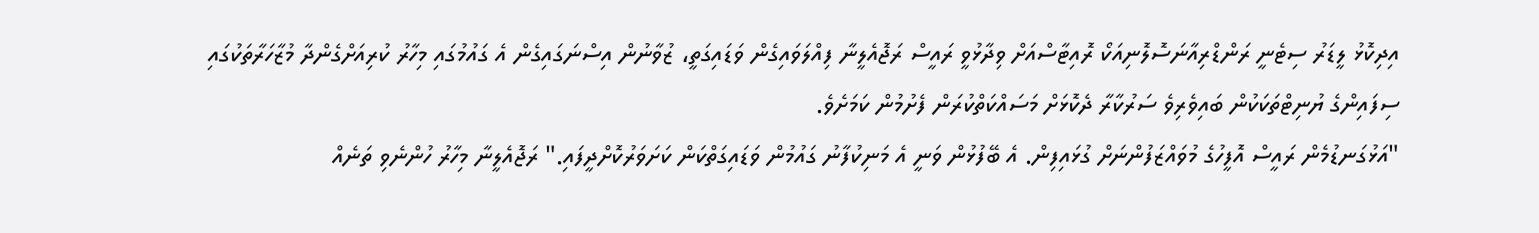އިދިކޮޅު ލީޑަރު ސިޓެނީ ރަންޑްރިއާނަސޮލޮނިއަކޯ ރޮއިޓާސްއަށް ވިދާޅުވީ ރައީސް ރަޖޮއެލީނާ ފިއްލަވައިގެން ވަޑައިގަތީ، ޒުވާނުން އިސްނަގައިގެން އެ ގައުމުގައި މިހާރު ކުރިއަށްގެންދާ މުޒާހަރާތަކުގައި ސިފައިންގެ ޔުނިޓްތަކަކުން ބައިވެރިވެ ސަރުކާރާ ދެކޮޅަށް މަސައްކަތްކުރަން ފެށުމުން ކަމަށެވެ.
"އަޅުގަނޑުމެން ރައީސް އޮފީހުގެ މުވައްޒަފުންނަށް ގުޅައިފިން. އެ ބޭފުޅުން ވަނީ އެ މަނިކުފާނު ގައުމުން ވަޑައިގަތްކަން ކަށަވަރުކޮށްދީފައި." ރަޖޮއެލީނާ މިހާރު ހުންނެވި ތަނެއް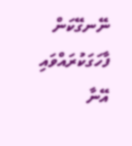ނޭނގޭކަން ފާހަގަކުރައްވައި އޭނާ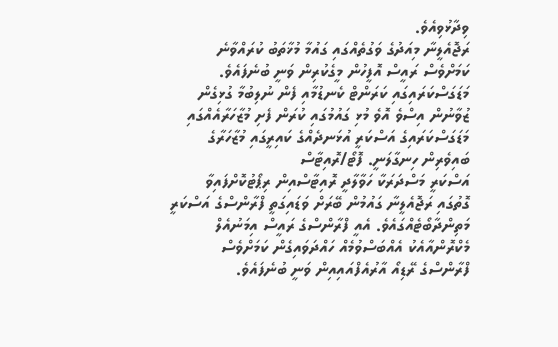ވިދާޅުވިއެވެ.
ރަޖޮއެލީނާ މިއަދުގެ ވަގުތެއްގައި ގައުމާ މުޚާތަބު ކުރައްވާނެ ކަމަށްވެސް ރައީސް އޮފީހުން މީގެކުރިން ވަނީ ބުނެފައެވެ.
މަޑަގަސްކަރައިގައި ކަރަންޓް ކެނޑުމާއި ފެން ނުލިބުމާ ގުޅިގެން ޒުވާނުން އިސްވެ އޮވެ މުޅި ގައުމުގައި ކުރަން ފެށި މުޒާހަރާއެއްގައި މަޑަގަސްކަރައިގެ އަސްކަރީ އުޅަނދެއްގެ ކައިރީގައި މުޒާހަރާގެ ބައިވެރިން ހިނގާލަނީ. ފޮޓޯ/ރޮއިޓާސް
އަސްކަރީ މަސްދަރަކާ ހަވާލާދީ ރޮއިޓާސްއިން ރިޕޯޓުކޮށްފައިވާ ގޮތުގައި ރަޖޮއެލީނާ ގައުމުން ބޭރަށް ވަޑައިގަތީ ފްރާންސްގެ އަސްކަރީ މަތިންދާބޯޓެއްގައެވެ. އެއީ ފްރާންސްގެ ރައީސް އިމަނުއެލް މެކްރޮންއާއެކު އެއްބަސްވުމެއް ހައްދަވައިގެން ކަމަށްވެސް ފްރާންސްގެ ރޭޑިއޯ އާރުއެފްއައިއިން ވަނީ ބުނެފައެވެ.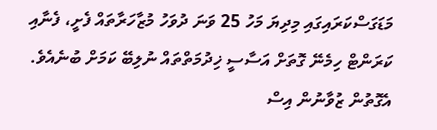މަޑަގަސްކަރައިގައި މިދިޔަ މަހު 25 ވަނަ ދުވަހު މުޒާހަރާތައް ފެށީ، ފެނާއި ކަރަންޓް ހިމެނޭ ގޮތަށް އަސާސީ ޚިދުމަތްތައް ނުލިބޭ ކަމަށް ބުނެއެވެ. އެގޮތުން ޒުވާނުން އިސް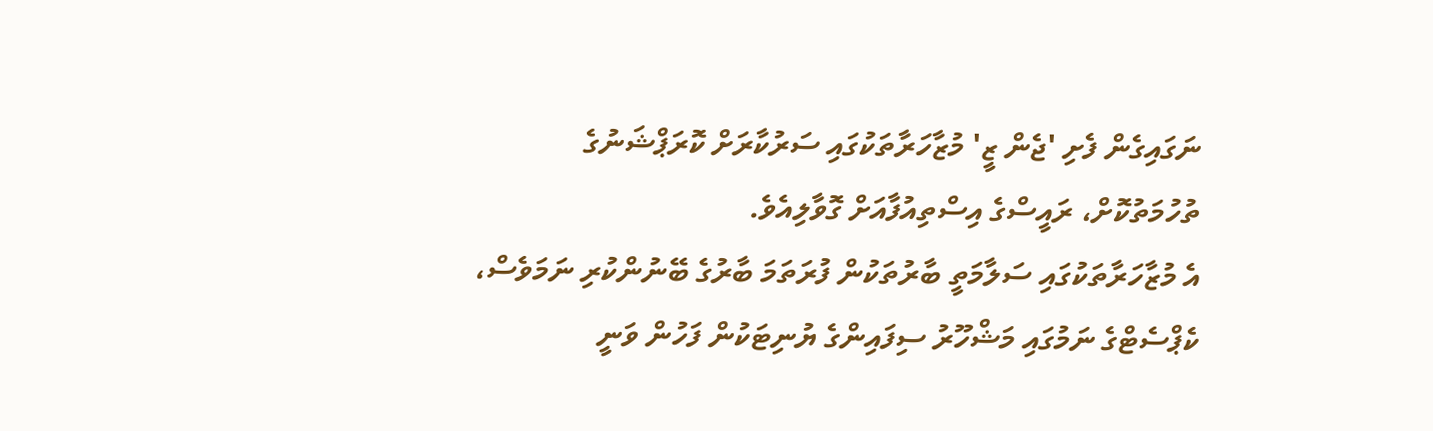ނަގައިގެން ފެށި 'ޖެން ޒީ' މުޒާހަރާތަކުގައި ސަރުކާރަށް ކޮރަޕްޝަނުގެ ތުހުމަތުކޮށް، ރައީސްގެ އިސްތިއުފާއަށް ގޮވާލިއެވެ.
އެ މުޒާހަރާތަކުގައި ސަލާމަތީ ބާރުތަކުން ފުރަތަމަ ބާރުގެ ބޭނުންކުރި ނަމަވެސް، ކެޕްސެޓްގެ ނަމުގައި މަޝްހޫރު ސިފައިންގެ ޔުނިޓަކުން ފަހުން ވަނީ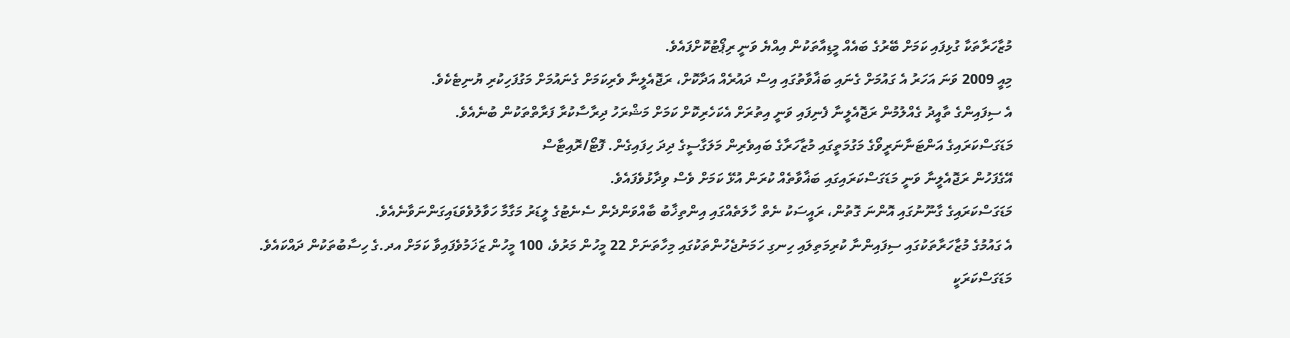މުޒާހަރާތަކާ ގުޅިފައި ކަމަށް ބޭރުގެ ބައެއް މީޑިއާތަކުން އިއްޔެ ވަނީ ރިޕޯޓުކޮށްފައެވެ.
މިއީ 2009 ވަނަ އަހަރު އެ ގައުމަށް ގެނައި ބަޣާވާތުގައި އިސް ދައުރެއް އަދާކޮށް، ރަޖޮއެލީނާ ވެރިކަމަށް ގެނައުމަށް މަގުފަހިކުރި ޔުނިޓެކެވެ.
އެ ސިފައިންގެ ތާއީދު ގެއްލުމުން ރަޖޮއެލީނާ ފެނިފައި ވަނީ އިތުރަށް އެކަހެރިކޮށް ކަމަށް މަޝްރަހު ދިރާސާކުރާ ފަރާތްތަކުން ބުނެއެވެ.
މަޑަގަސްކަރައިގެ އަންޓަނާނަރީވޯގެ މަގުމަތީގައި މުޒާހަރާގެ ބައިވެރިން މަލަގާސީގެ ދިދަ ހިފައިގެން. ފޮޓޯ/ރޮއިޓާސް
އޭގެފަހުން ރަޖޮއެލީނާ ވަނީ މަޑަގަސްކަރައިގައި ބަޣާވާތެއް ކުރަން އުޅޭ ކަމަށް ވެސް ވިދާޅުވެފައެވެ.
މަޑަގަސްކަރައިގެ ގާނޫނުގައި އޮންނަ ގޮތުން، ރައީސަކު ނެތް ހާލަތެއްގައި އިންތިޚާބު ބާއްވަންދެން ސެނެޓުގެ ލީޑަރު މަގާމާ ހަވާލުވެވަޑައިގަންނަވާނެއެވެ.
އެ ގައުމުގެ މުޒާހަރާތަކުގައި ސިފައިންނާ ކުރިމަތިލައި ހިނގި ހަމަނުޖެހުންތަކުގައި މިހާތަނަށް 22 މީހުން މަރުވެ، 100 މީހުން ޒަޚަމުވެފައިވާ ކަމަށް އދ.ގެ ހިސާބުތަކުން ދައްކައެވެ.
މަޑަގަސްކަރަކީ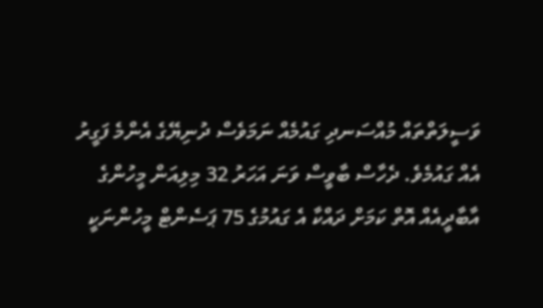ވަސީލަތްތައް މުއްސަނދި ގައުމެއް ނަމަވެސް ދުނިޔޭގެ އެންމެ ފަގީރު އެއް ގައުމެވެ. ދެހާސް ބާވީސް ވަނަ އަހަރު 32 މިލިއަން މީހުންގެ އާބާދީއެއް އޮތް ކަމަށް ދައްކާ އެ ގައުމުގެ 75 ޕަސެންޓް މީހުންނަކީ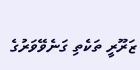ޒަރޫރީ ތަކެތި ގަނެވޭވަރުގެ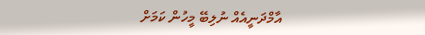އާމްދަނީއެއް ނުލިބޭ މީހުން ކަމަށް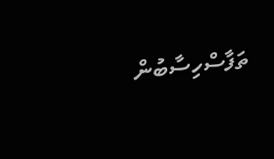ތަފާސްހިސާބުން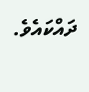ދައްކައެވެ.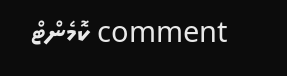comment ކޮމެންޓް